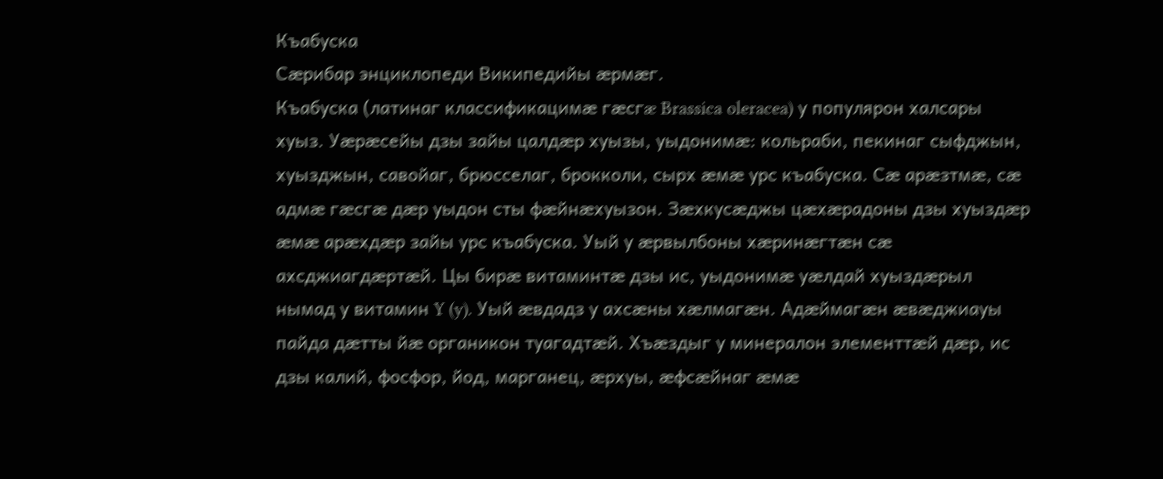Къабуска
Сæрибар энциклопеди Википедийы æрмæг.
Къабуска (латинаг классификацимæ гæсгæ Brassica oleracea) у популярон халсары хуыз. Уæрæсейы дзы зайы цалдæр хуызы, уыдонимæ: кольраби, пекинаг сыфджын, хуызджын, савойаг, брюсселаг, брокколи, сырх æмæ урс къабуска. Сæ арæзтмæ, сæ адмæ гæсгæ дæр уыдон сты фæйнæхуызон. Зæхкусæджы цæхæрадоны дзы хуыздæр æмæ арæхдæр зайы урс къабуска. Уый у æрвылбоны хæринæгтæн сæ ахсджиагдæртæй. Цы бирæ витаминтæ дзы ис, уыдонимæ уæлдай хуыздæрыл нымад у витамин Y (y). Уый æвдадз у ахсæны хæлмагæн. Адæймагæн æвæджиауы пайда дæтты йæ органикон туагадтæй. Хъæздыг у минералон элементтæй дæр, ис дзы калий, фосфор, йод, марганец, æрхуы, æфсæйнаг æмæ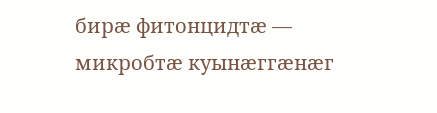бирæ фитонцидтæ — микробтæ куынæггæнæг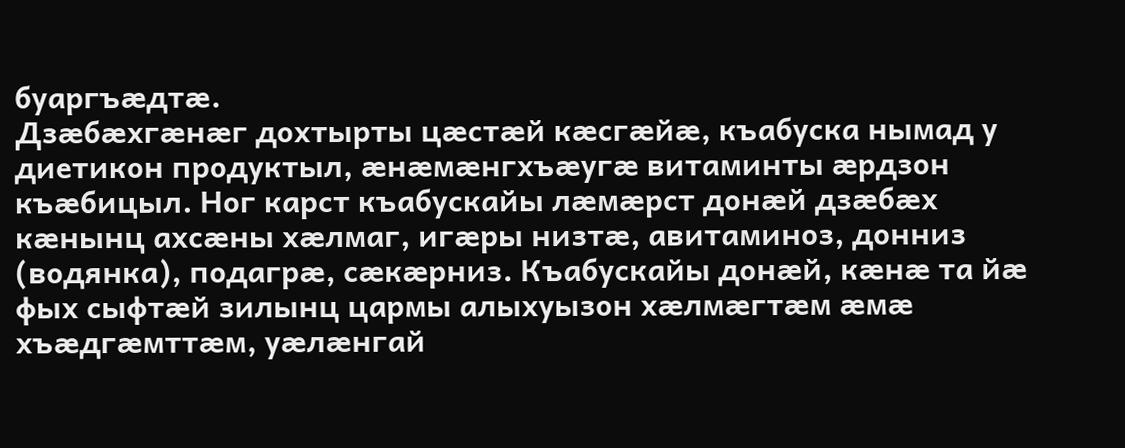буаргъæдтæ.
Дзæбæхгæнæг дохтырты цæстæй кæсгæйæ, къабуска нымад у диетикон продуктыл, æнæмæнгхъæугæ витаминты æрдзон къæбицыл. Ног карст къабускайы лæмæрст донæй дзæбæх кæнынц ахсæны хæлмаг, игæры низтæ, авитаминоз, донниз (водянка), подагрæ, сæкæрниз. Къабускайы донæй, кæнæ та йæ фых сыфтæй зилынц цармы алыхуызон хæлмæгтæм æмæ хъæдгæмттæм, уæлæнгай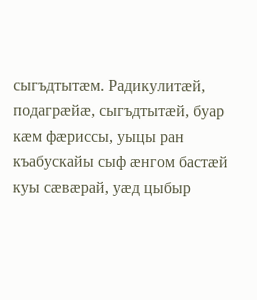сыгъдтытæм. Радикулитæй, подагрæйæ, сыгъдтытæй, буар кæм фæриссы, уыцы ран къабускайы сыф æнгом бастæй куы сæвæрай, уæд цыбыр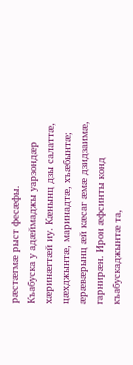рæстæгмæ рыст фесæфы.
Къабуска у адæймаджы уарзондæр хæринæгтæй иу. Кæнынц дзы салаттæ, цæхджынтæ, маринадтæ, хъæбынтæ; æрæвæрынц æй кæсаг æмæ дзидзаимæ, гарнирæн. Ирон æфсинты конд къабускаджынтæ та,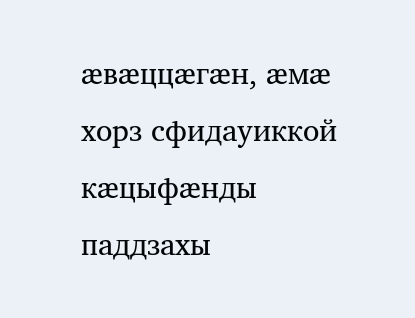æвæццæгæн, æмæ хорз сфидауиккой кæцыфæнды паддзахы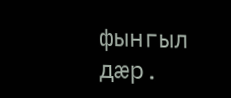фынгыл дæр.